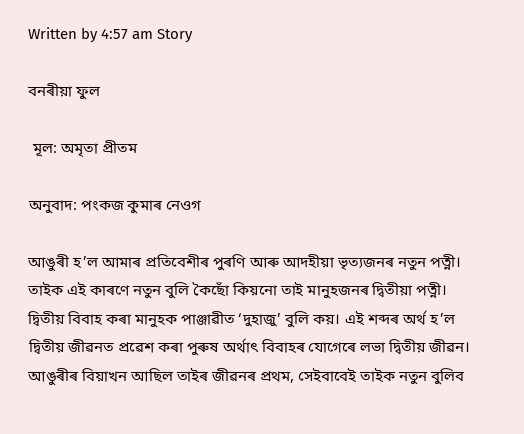Written by 4:57 am Story

বনৰীয়া ফুল

 মূল: অমৃতা প্ৰীতম

অনুবাদ: পংকজ কুমাৰ নেওগ

আঙুৰী হ’ল আমাৰ প্ৰতিবেশীৰ পুৰণি আৰু আদহীয়া ভৃত্যজনৰ নতুন পত্নী। তাইক এই কাৰণে নতুন বুলি কৈছোঁ কিয়নো তাই মানুহজনৰ দ্বিতীয়া পত্নী। দ্বিতীয় বিবাহ কৰা মানুহক পাঞ্জাৱীত ‘দুহাজু’ বুলি কয়। এই শব্দৰ অৰ্থ হ’ল দ্বিতীয় জীৱনত প্ৰৱেশ কৰা পুৰুষ অৰ্থাৎ বিবাহৰ যোগেৰে লভা দ্বিতীয় জীৱন। আঙুৰীৰ বিয়াখন আছিল তাইৰ জীৱনৰ প্ৰথম, সেইবাবেই তাইক নতুন বুলিব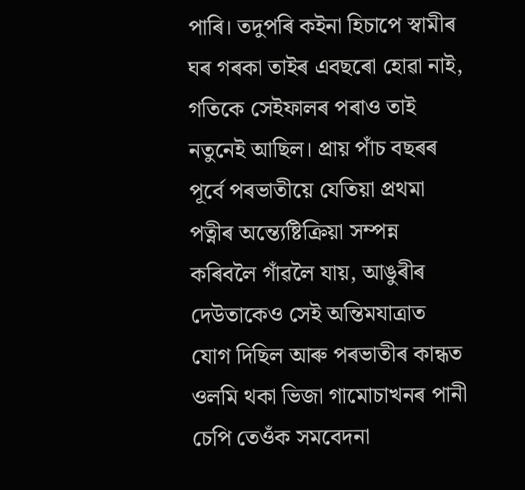পাৰি। তদুপৰি কইনা হিচাপে স্বামীৰ ঘৰ গৰকা তাইৰ এবছৰো হোৱা নাই, গতিকে সেইফালৰ পৰাও তাই নতুনেই আছিল। প্ৰায় পাঁচ বছৰৰ পূৰ্বে পৰভাতীয়ে যেতিয়া প্ৰথমা পত্নীৰ অন্ত্যেষ্টিক্ৰিয়া সম্পন্ন কৰিবলৈ গাঁৱলৈ যায়, আঙুৰীৰ দেউতাকেও সেই অন্তিমযাত্ৰাত যোগ দিছিল আৰু পৰভাতীৰ কান্ধত ওলমি থকা ভিজা গামোচাখনৰ পানী চেপি তেওঁক সমবেদনা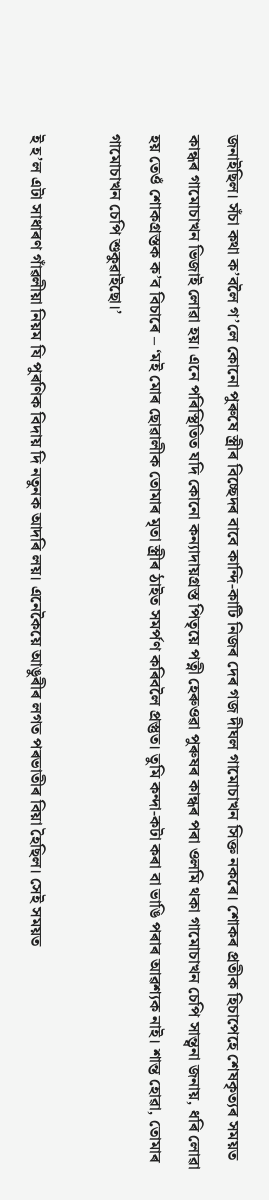জনাইছিল। সঁচা কথা ক’বলৈ গ’লে কোনো পুৰুষে স্ত্ৰীৰ বিচ্ছেদৰ বাবে কান্দি-কাটি নিজৰ দেৰ গজ দীঘল গামোচাখন সিক্ত নকৰে। শোকৰ প্ৰতীক হিচাপেহে শেষকৃত্যৰ সময়ত কান্ধৰ গামোচাখন ভিজাই লোৱা হয়। এনে পৰিস্থিতিত যদি কোনো কন্যাদায়গ্ৰস্ত পিতৃয়ে পত্নী হেৰুওৱা পুৰুষৰ কান্ধৰ পৰা ওলমি থকা গামোচাখন চেপি সান্ত্বনা জনায়, ধৰি লোৱা হয় তেওঁ শোকগ্ৰস্তক ক’ব বিচাৰে – ‘মই মোৰ ছোৱালীক তোমাৰ মৃতা স্ত্ৰীৰ ঠাইত সমৰ্পণ কৰিবলৈ প্ৰস্তুত। তুমি কন্দা-কটা কৰা বা ভাঙি পৰাৰ আৱশ্যক নাই। শান্ত হোৱা, তোমাৰ গামোচাখন চেপি শুকুৱাইছো।’

ই হ’ল এটা সাধাৰণ গাঁৱলীয়া নিয়ম যি পুৰণিক বিদায় দি নতুনক আদৰি লয়। এনেকৈয়ে আঙুৰীৰ লগত পৰভাতীৰ বিয়া হৈছিল। সেই সময়ত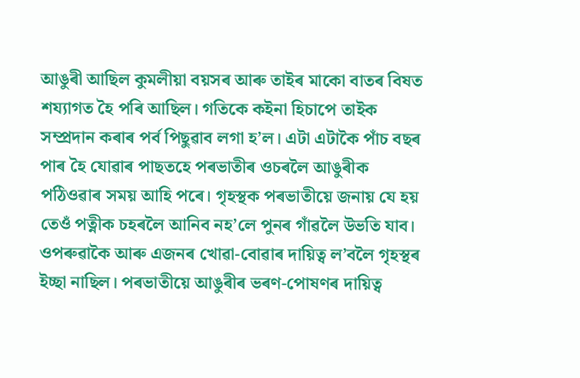আঙুৰী আছিল কুমলীয়া বয়সৰ আৰু তাইৰ মাকো বাতৰ বিষত শয্যাগত হৈ পৰি আছিল। গতিকে কইনা হিচাপে তাইক সম্প্ৰদান কৰাৰ পৰ্ব পিছুৱাব লগা হ’ল। এটা এটাকৈ পাঁচ বছৰ পাৰ হৈ যোৱাৰ পাছতহে পৰভাতীৰ ওচৰলৈ আঙুৰীক পঠিওৱাৰ সময় আহি পৰে। গৃহস্থক পৰভাতীয়ে জনায় যে হয় তেওঁ পত্নীক চহৰলৈ আনিব নহ’লে পুনৰ গাঁৱলৈ উভতি যাব। ওপৰুৱাকৈ আৰু এজনৰ খোৱা-বোৱাৰ দায়িত্ব ল’বলৈ গৃহস্থৰ ইচ্ছা নাছিল। পৰভাতীয়ে আঙুৰীৰ ভৰণ-পোষণৰ দায়িত্ব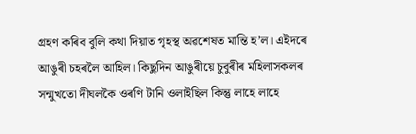গ্ৰহণ কৰিব বুলি কথা দিয়াত গৃহস্থ অৱশেষত মান্তি হ’ল। এইদৰে আঙুৰী চহৰলৈ আহিল। কিছুদিন আঙুৰীয়ে চুবুৰীৰ মহিলাসকলৰ সন্মুখতো দীঘলকৈ ওৰণি টানি ওলাইছিল কিন্তু লাহে লাহে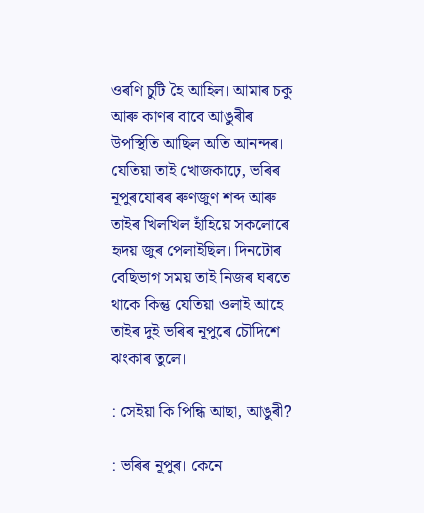ওৰণি চুটি হৈ আহিল। আমাৰ চকু আৰু কাণৰ বাবে আঙুৰীৰ উপস্থিতি আছিল অতি আনন্দৰ। যেতিয়া তাই খোজকাঢ়ে, ভৰিৰ নূপুৰযোৰৰ ৰুণজুণ শব্দ আৰু তাইৰ খিলখিল হাঁহিয়ে সকলোৰে হৃদয় জুৰ পেলাইছিল। দিনটোৰ বেছিভাগ সময় তাই নিজৰ ঘৰতে থাকে কিন্তু যেতিয়া ওলাই আহে তাইৰ দুই ভৰিৰ নূপুৰে চৌদিশে ঝংকাৰ তুলে।

: সেইয়া কি পিন্ধি আছা, আঙুৰী?

: ভৰিৰ নূপুৰ। কেনে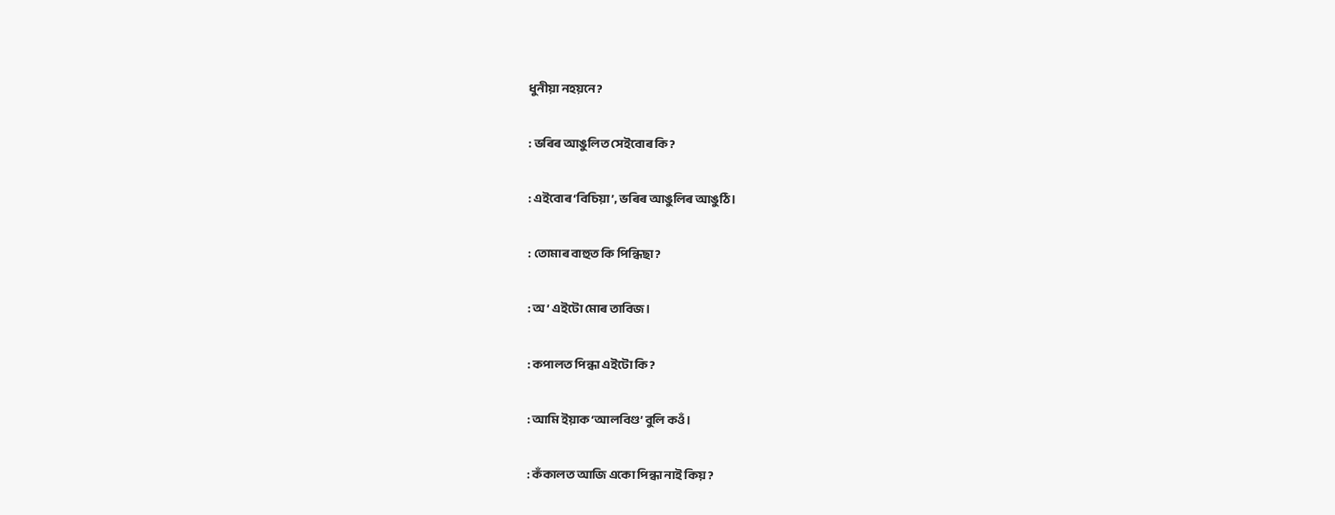ধুনীয়া নহয়নে?

: ভৰিৰ আঙুলিত সেইবোৰ কি?

: এইবোৰ ‘বিচিয়া’, ভৰিৰ আঙুলিৰ আঙুঠি।

: তোমাৰ বাহুত কি পিন্ধিছা?

: অ’ এইটো মোৰ তাবিজ।

: কপালত পিন্ধা এইটো কি?

: আমি ইয়াক ‘আলবিণ্ড’ বুলি কওঁ।

: কঁকালত আজি একো পিন্ধা নাই কিয়?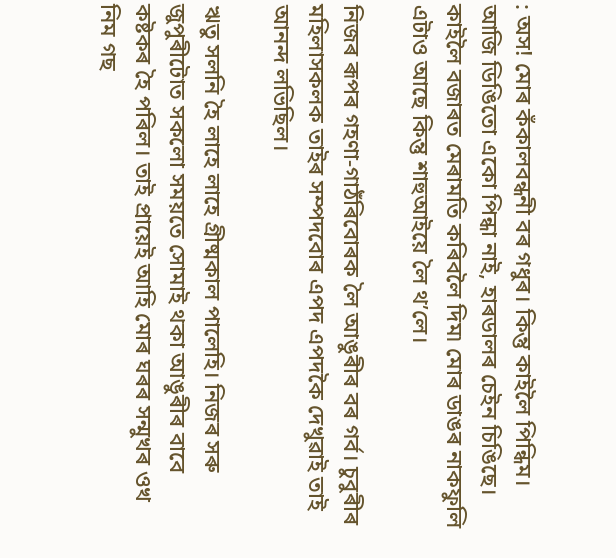: অস! মোৰ কঁকালবন্ধনী বৰ গধুৰ। কিন্তু কাইলৈ পিন্ধিম। আজি ডিঙিতো একো পিন্ধা নাই, হাৰডালৰ চেইন চিঙিছে। কাইলৈ বজাৰত মেৰামতি কৰিবলৈ দিম৷ মোৰ ডাঙৰ নাকফুলি এটাও আছে কিন্তু শাহুআইয়ে লৈ থ’লে।

নিজৰ ৰূপৰ গহণা-গাঠঁৰিবোৰক লৈ আঙুৰীৰ বৰ গৰ্ব। চুবুৰীৰ মহিলাসকলক তাইৰ সম্পদবোৰ এপদ এপদকৈ দেখুৱাই তাই আনন্দ লভিছিল।

ঋতু সলনি হৈ লাহে লাহে গ্ৰীষ্মকাল পালেহি। নিজৰ সৰু জুপুৰীটোত সকলো সময়তে সোমাই থকা আঙুৰীৰ বাবে কষ্টকৰ হৈ পৰিল। তাই প্ৰায়েই আহি মোৰ ঘৰৰ সন্মুখৰ ওখ নিম গছ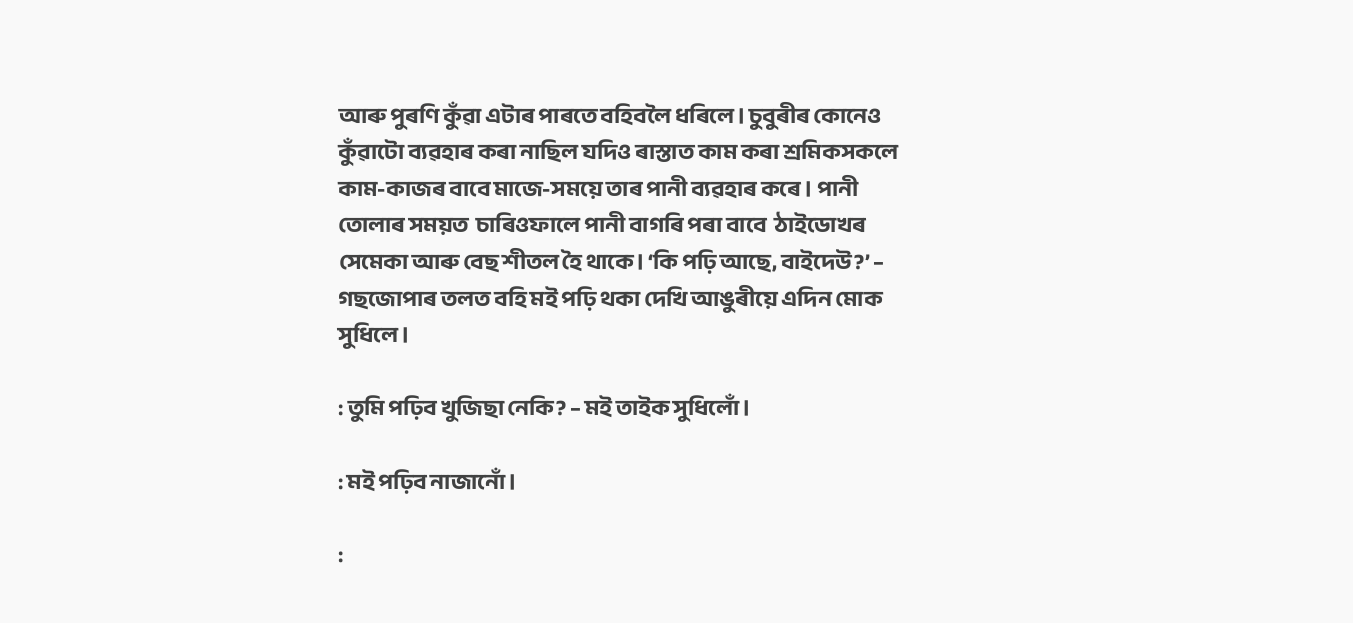আৰু পুৰণি কুঁৱা এটাৰ পাৰতে বহিবলৈ ধৰিলে। চুবুৰীৰ কোনেও কুঁৱাটো ব্যৱহাৰ কৰা নাছিল যদিও ৰাস্তাত কাম কৰা শ্ৰমিকসকলে কাম-কাজৰ বাবে মাজে-সময়ে তাৰ পানী ব্যৱহাৰ কৰে। পানী তোলাৰ সময়ত  চাৰিওফালে পানী বাগৰি পৰা বাবে  ঠাইডোখৰ সেমেকা আৰু বেছ শীতল হৈ থাকে। ‘কি পঢ়ি আছে, বাইদেউ?’ – গছজোপাৰ তলত বহি মই পঢ়ি থকা দেখি আঙুৰীয়ে এদিন মোক সুধিলে।

: তুমি পঢ়িব খুজিছা নেকি? – মই তাইক সুধিলোঁ।

: মই পঢ়িব নাজানোঁ।

: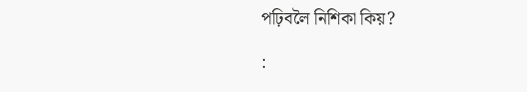পঢ়িবলৈ নিশিকা কিয়?

: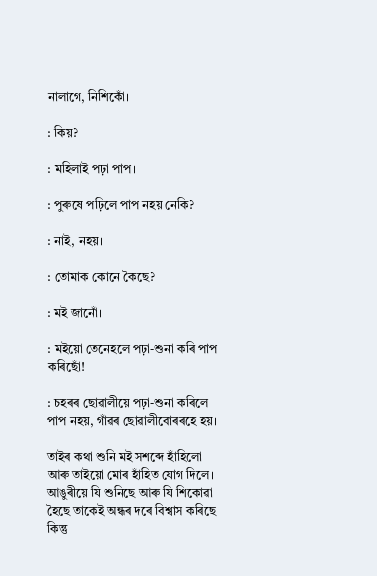নালাগে, নিশিকোঁ।

: কিয়?

: মহিলাই পঢ়া পাপ।

: পুৰুষে পঢ়িলে পাপ নহয় নেকি?

: নাই, নহয়।

: তোমাক কোনে কৈছে?

: মই জানোঁ।

: মইয়ো তেনেহলে পঢ়া-শুনা কৰি পাপ কৰিছোঁ!

: চহৰৰ ছোৱালীয়ে পঢ়া-শুনা কৰিলে পাপ নহয়, গাঁৱৰ ছোৱালীবোৰৰহে হয়।

তাইৰ কথা শুনি মই সশব্দে হাঁহিলো আৰু তাইয়ো মোৰ হাঁহিত যোগ দিলে। আঙুৰীয়ে যি শুনিছে আৰু যি শিকোৱা হৈছে তাকেই অন্ধৰ দৰে বিশ্বাস কৰিছে কিন্তু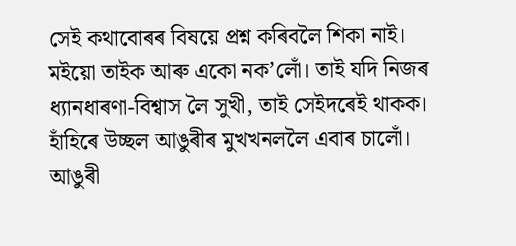সেই কথাবোৰৰ বিষয়ে প্ৰশ্ন কৰিবলৈ শিকা নাই। মইয়ো তাইক আৰু একো নক’লোঁ। তাই যদি নিজৰ ধ্যানধাৰণা-বিশ্বাস লৈ সুখী, তাই সেইদৰেই থাকক। হাঁহিৰে উচ্ছল আঙুৰীৰ মুখখনললৈ এবাৰ চালোঁ। আঙুৰী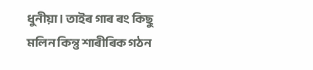ধুনীয়া। তাইৰ গাৰ ৰং কিছু মলিন কিন্তু শাৰীৰিক গঠন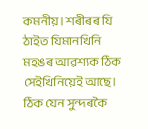কমনীয়। শৰীৰৰ যি ঠাইত যিমানখিনি মহঙৰ আৱশ্যক ঠিক সেইখিনিয়েই আছে। ঠিক যেন সুন্দৰকৈ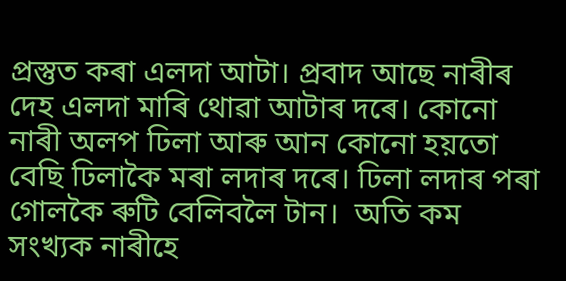প্ৰস্তুত কৰা এলদা আটা। প্ৰবাদ আছে নাৰীৰ দেহ এলদা মাৰি থোৱা আটাৰ দৰে। কোনো নাৰী অলপ ঢিলা আৰু আন কোনো হয়তো বেছি ঢিলাকৈ মৰা লদাৰ দৰে। ঢিলা লদাৰ পৰা গোলকৈ ৰুটি বেলিবলৈ টান।  অতি কম সংখ্যক নাৰীহে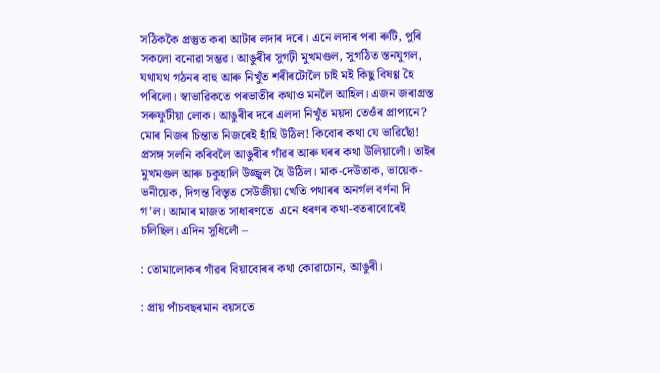সঠিককৈ প্ৰস্তুত কৰা আটাৰ লদাৰ দৰে। এনে লদাৰ পৰা ৰুটি, পুৰি সকলো বনোৱা সম্ভৱ। আঙুৰীৰ সুগঢ়ী মুখমণ্ডল, সুগঠিত স্তনযুগল, যথাযথ গঠনৰ বাহু আৰু নিখুঁত শৰীৰটোলৈ চাই মই কিছু বিষণ্ণ হৈ পৰিলো। স্বাভাৱিকতে পৰভাতীৰ কথাও মনলৈ আহিল। এজন জৰাগ্ৰস্ত সৰুফুটীয়া লোক। আঙুৰীৰ দৰে এলদা নিখুঁত ময়দা তেওঁৰ প্ৰাপ্যনে? মোৰ নিজৰ চিন্তাত নিজৰেই হাঁহি উঠিল! কিবোৰ কথা যে ভাৱিছোঁ! প্ৰসঙ্গ সলনি কৰিবলৈ আঙুৰীৰ গাঁৱৰ আৰু ঘৰৰ কথা উলিয়ালোঁ। তাইৰ মুখমণ্ডল আৰু চকুহালি উজ্জ্বল হৈ উঠিল। মাক-দেউতাক, ভায়েক-ভনীয়েক, দিগন্ত বিস্তৃত সেউজীয়া খেতি পথাৰৰ অনৰ্গল বৰ্ণনা দি গ’ল। আমাৰ মাজত সাধাৰণতে  এনে ধৰণৰ কথা-বতৰাবোৰেই চলিছিল। এদিন সুধিলোঁ –

: তোমালোকৰ গাঁৱৰ বিয়াবোৰৰ কথা কোৱাচোন, আঙুৰী।

: প্ৰায় পাঁচবছৰমান বয়সতে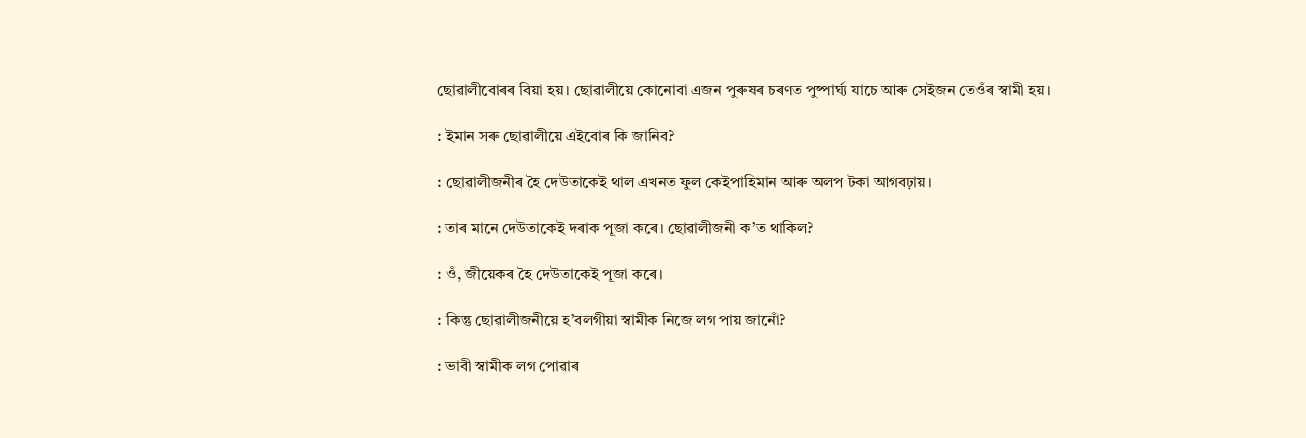ছোৱালীবোৰৰ বিয়া হয়। ছোৱালীয়ে কোনোবা এজন পুৰুষৰ চৰণত পুষ্পাৰ্ঘ্য যাচে আৰু সেইজন তেওঁৰ স্বামী হয়।

: ইমান সৰু ছোৱালীয়ে এইবোৰ কি জানিব?

: ছোৱালীজনীৰ হৈ দেউতাকেই থাল এখনত ফুল কেইপাহিমান আৰু অলপ টকা আগবঢ়ায়।

: তাৰ মানে দেউতাকেই দৰাক পূজা কৰে। ছোৱালীজনী ক’ত থাকিল?

: ওঁ, জীয়েকৰ হৈ দেউতাকেই পূজা কৰে।

: কিন্তু ছোৱালীজনীয়ে হ’বলগীয়া স্বামীক নিজে লগ পায় জানোঁ?

: ভাবী স্বামীক লগ পোৱাৰ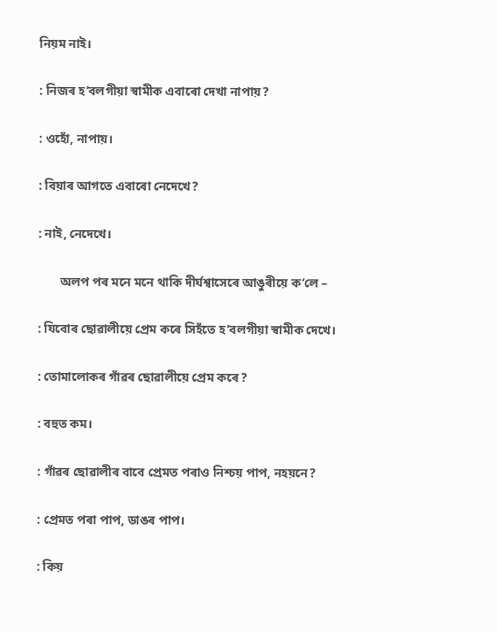নিয়ম নাই।

: নিজৰ হ’বলগীয়া স্বামীক এবাৰো দেখা নাপায়?

: ওহোঁ, নাপায়।

: বিয়াৰ আগতে এবাৰো নেদেখে?

: নাই, নেদেখে।

       অলপ পৰ মনে মনে থাকি দীৰ্ঘশ্বাসেৰে আঙুৰীয়ে ক’লে –

: যিবোৰ ছোৱালীয়ে প্ৰেম কৰে সিহঁতে হ’বলগীয়া স্বামীক দেখে।

: তোমালোকৰ গাঁৱৰ ছোৱালীয়ে প্ৰেম কৰে?

: বহুত কম।

: গাঁৱৰ ছোৱালীৰ বাবে প্ৰেমত পৰাও নিশ্চয় পাপ, নহয়নে?

: প্ৰেমত পৰা পাপ, ডাঙৰ পাপ।

: কিয়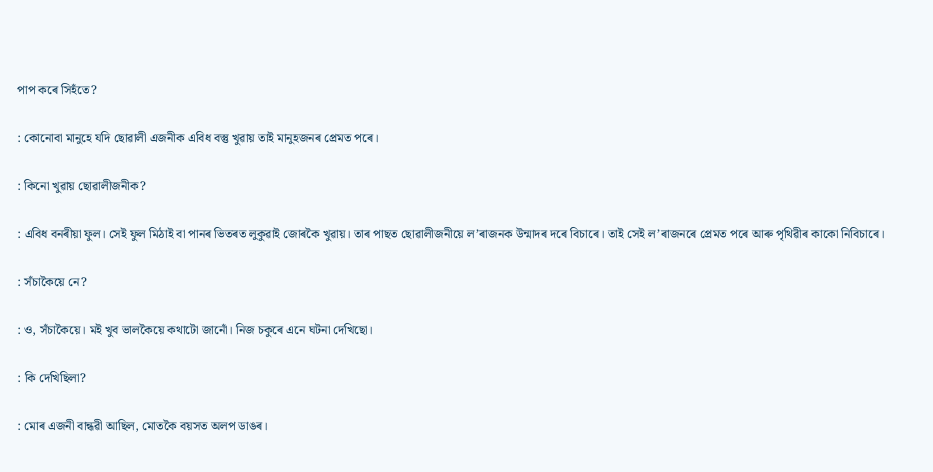পাপ কৰে সিহঁতে?

: কোনোবা মানুহে যদি ছোৱালী এজনীক এবিধ বস্তু খুৱায় তাই মানুহজনৰ প্ৰেমত পৰে।

: কিনো খুৱায় ছোৱালীজনীক?

: এবিধ বনৰীয়া ফুল। সেই ফুল মিঠাই বা পানৰ ভিতৰত লুকুৱাই জোৰকৈ খুৱায়। তাৰ পাছত ছোৱালীজনীয়ে ল’ৰাজনক উন্মাদৰ দৰে বিচাৰে। তাই সেই ল’ৰাজনৰে প্ৰেমত পৰে আৰু পৃথিৱীৰ কাকো নিবিচাৰে।

: সঁচাকৈয়ে নে?

: ও, সঁচাকৈয়ে। মই খুব ভালকৈয়ে কথাটো জানোঁ। নিজ চকুৰে এনে ঘটনা দেখিছো।

: কি দেখিছিলা?

: মোৰ এজনী বান্ধৱী আছিল, মোতকৈ বয়সত অলপ ডাঙৰ।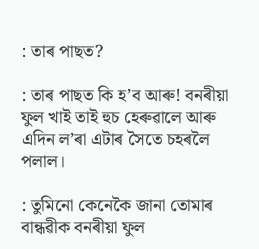: তাৰ পাছত?

: তাৰ পাছত কি হ’ব আৰু! বনৰীয়া ফুল খাই তাই হুচ হেৰুৱালে আৰু এদিন ল’ৰা এটাৰ সৈতে চহৰলৈ পলাল।

: তুমিনো কেনেকৈ জানা তোমাৰ বান্ধৱীক বনৰীয়া ফুল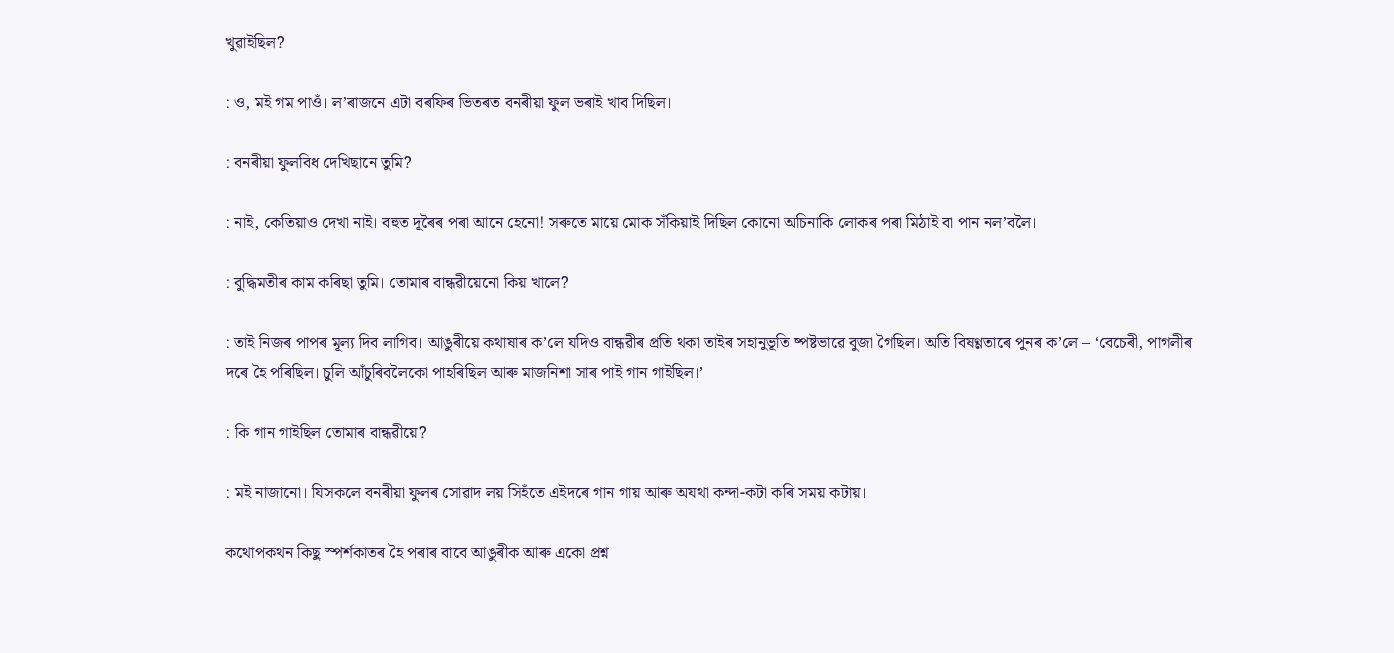খুৱাইছিল?

: ও, মই গম পাওঁ। ল’ৰাজনে এটা বৰফিৰ ভিতৰত বনৰীয়া ফুল ভৰাই খাব দিছিল।

: বনৰীয়া ফুলবিধ দেখিছানে তুমি?

: নাই, কেতিয়াও দেখা নাই। বহুত দূৰৈৰ পৰা আনে হেনো! সৰুতে মায়ে মোক সঁকিয়াই দিছিল কোনো অচিনাকি লোকৰ পৰা মিঠাই বা পান নল’বলৈ।

: বুদ্ধিমতীৰ কাম কৰিছা তুমি। তোমাৰ বান্ধৱীয়েনো কিয় খালে?

: তাই নিজৰ পাপৰ মূল্য দিব লাগিব। আঙুৰীয়ে কথাষাৰ ক’লে যদিও বান্ধৱীৰ প্ৰতি থকা তাইৰ সহানুভূতি ষ্পষ্টভাৱে বুজা গৈছিল। অতি বিষণ্ণতাৰে পুনৰ ক’লে – ‘বেচেৰী, পাগলীৰ দৰে হৈ পৰিছিল। চুলি আঁচুৰিবলৈকো পাহৰিছিল আৰু মাজনিশা সাৰ পাই গান গাইছিল।’

: কি গান গাইছিল তোমাৰ বান্ধৱীয়ে?

: মই নাজানো। যিসকলে বনৰীয়া ফুলৰ সোৱাদ লয় সিহঁতে এইদৰে গান গায় আৰু অযথা কন্দা-কটা কৰি সময় কটায়।

কথোপকথন কিছু স্পৰ্শকাতৰ হৈ পৰাৰ বাবে আঙুৰীক আৰু একো প্ৰশ্ন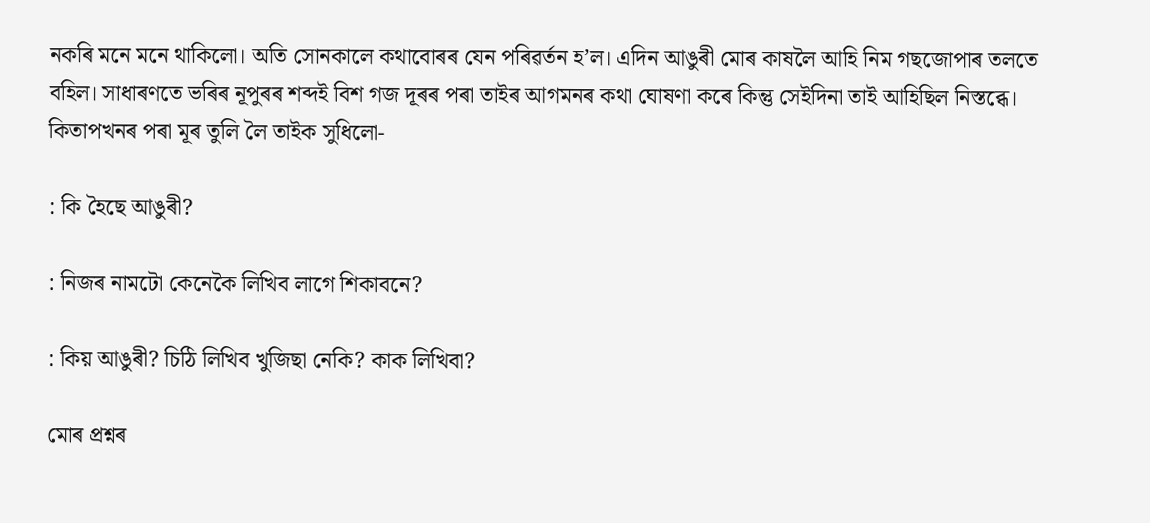নকৰি মনে মনে থাকিলো। অতি সোনকালে কথাবোৰৰ যেন পৰিৱৰ্তন হ’ল। এদিন আঙুৰী মোৰ কাষলৈ আহি নিম গছজোপাৰ তলতে বহিল। সাধাৰণতে ভৰিৰ নূপুৰৰ শব্দই বিশ গজ দূৰৰ পৰা তাইৰ আগমনৰ কথা ঘোষণা কৰে কিন্তু সেইদিনা তাই আহিছিল নিস্তব্ধে। কিতাপখনৰ পৰা মূৰ তুলি লৈ তাইক সুধিলো-

: কি হৈছে আঙুৰী?

: নিজৰ নামটো কেনেকৈ লিখিব লাগে শিকাবনে?

: কিয় আঙুৰী? চিঠি লিখিব খুজিছা নেকি? কাক লিখিবা?

মোৰ প্ৰশ্নৰ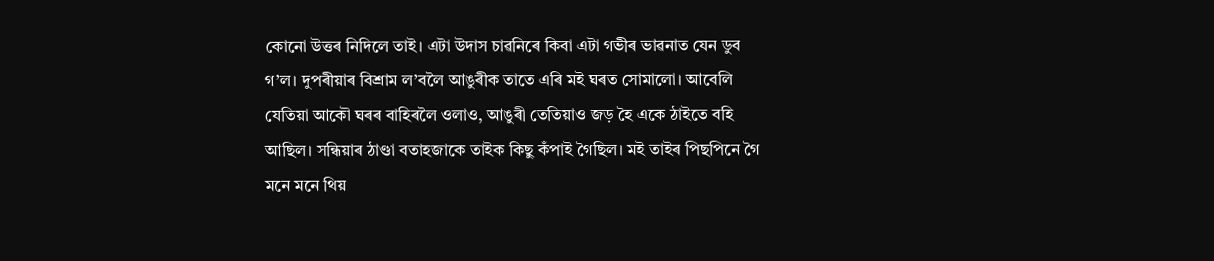কোনো উত্তৰ নিদিলে তাই। এটা উদাস চাৱনিৰে কিবা এটা গভীৰ ভাৱনাত যেন ডুব গ’ল। দুপৰীয়াৰ বিশ্ৰাম ল’বলৈ আঙুৰীক তাতে এৰি মই ঘৰত সোমালো। আবেলি যেতিয়া আকৌ ঘৰৰ বাহিৰলৈ ওলাও, আঙুৰী তেতিয়াও জড় হৈ একে ঠাইতে বহি আছিল। সন্ধিয়াৰ ঠাণ্ডা বতাহজাকে তাইক কিছু কঁপাই গৈছিল। মই তাইৰ পিছপিনে গৈ মনে মনে থিয়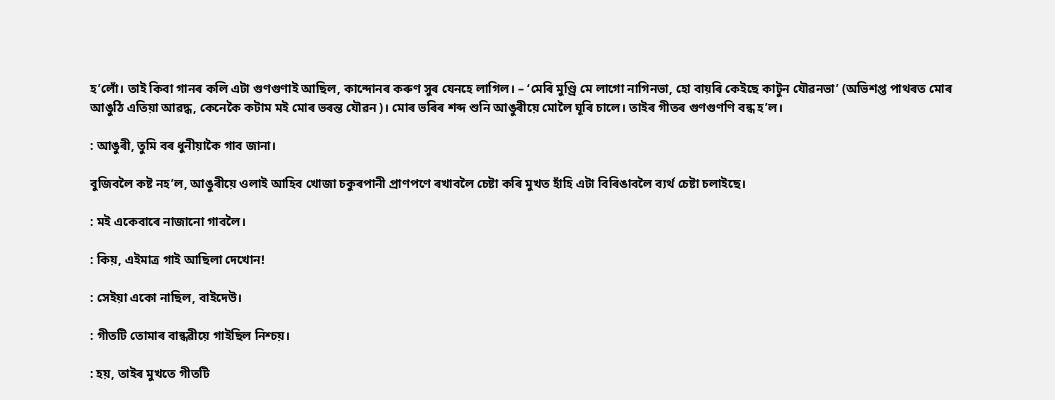হ’লোঁ। তাই কিবা গানৰ কলি এটা গুণগুণাই আছিল, কান্দোনৰ কৰুণ সুৰ যেনহে লাগিল। – ‘মেৰি মুণ্ড্ৰি মে লাগো নাগিনভা, হো বায়ৰি কেইছে কাটুন যৌৱনভা’ (অভিশপ্ত পাথৰত মোৰ আঙুঠি এতিয়া আৱদ্ধ, কেনেকৈ কটাম মই মোৰ ভৰন্ত যৌৱন)। মোৰ ভৰিৰ শব্দ শুনি আঙুৰীয়ে মোলৈ ঘূৰি চালে। তাইৰ গীতৰ গুণগুণণি বন্ধ হ’ল।

: আঙুৰী, তুমি বৰ ধুনীয়াকৈ গাব জানা।

বুজিবলৈ কষ্ট নহ’ল, আঙুৰীয়ে ওলাই আহিব খোজা চকুৰপানী প্ৰাণপণে ৰখাবলৈ চেষ্টা কৰি মুখত হাঁহি এটা বিৰিঙাবলৈ ব্যৰ্থ চেষ্টা চলাইছে।

: মই একেবাৰে নাজানো গাবলৈ।

: কিয়, এইমাত্ৰ গাই আছিলা দেখোন!

: সেইয়া একো নাছিল, বাইদেউ।

: গীতটি তোমাৰ বান্ধৱীয়ে গাইছিল নিশ্চয়।

: হয়, তাইৰ মুখতে গীতটি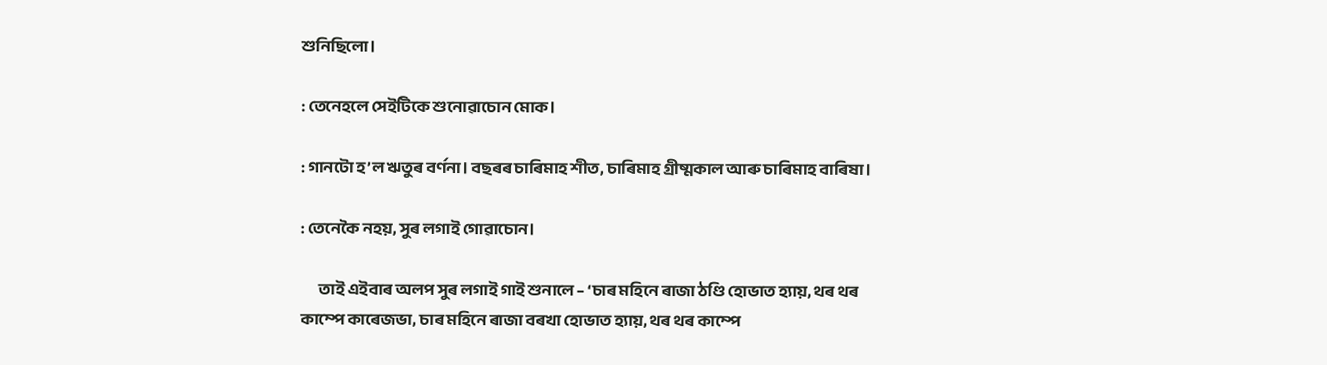শুনিছিলো।

: তেনেহলে সেইটিকে শুনোৱাচোন মোক।

: গানটো হ’ল ঋতুৰ বৰ্ণনা। বছৰৰ চাৰিমাহ শীত, চাৰিমাহ গ্ৰীষ্মকাল আৰু চাৰিমাহ বাৰিষা।

: তেনেকৈ নহয়, সুৰ লগাই গোৱাচোন।

       তাই এইবাৰ অলপ সুৰ লগাই গাই শুনালে – ‘চাৰ মহিনে ৰাজা ঠণ্ডি হোভাত হ্যায়, থৰ থৰ কাম্পে কাৰেজভা, চাৰ মহিনে ৰাজা বৰখা হোভাত হ্যায়, থৰ থৰ কাম্পে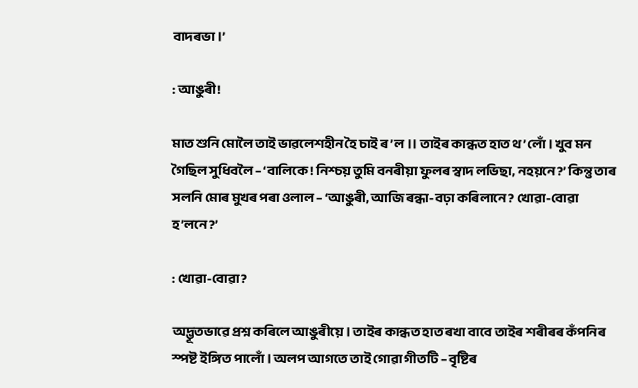বাদৰভা।’

: আঙুৰী!

মাত শুনি মোলৈ তাই ভাৱলেশহীন হৈ চাই ৰ’ল।। তাইৰ কান্ধত হাত থ’লোঁ। খুব মন গৈছিল সুধিবলৈ – ‘বালিকে! নিশ্চয় তুমি বনৰীয়া ফুলৰ স্বাদ লভিছা, নহয়নে?’ কিন্তু তাৰ সলনি মোৰ মুখৰ পৰা ওলাল – ‘আঙুৰী, আজি ৰন্ধা-বঢ়া কৰিলানে? খোৱা-বোৱা হ’লনে?’

: খোৱা-বোৱা?

অদ্ভূতভাৱে প্ৰশ্ন কৰিলে আঙুৰীয়ে। তাইৰ কান্ধত হাত ৰখা বাবে তাইৰ শৰীৰৰ কঁপনিৰ স্পষ্ট ইঙ্গিত পালোঁ। অলপ আগতে তাই গোৱা গীতটি – বৃষ্টিৰ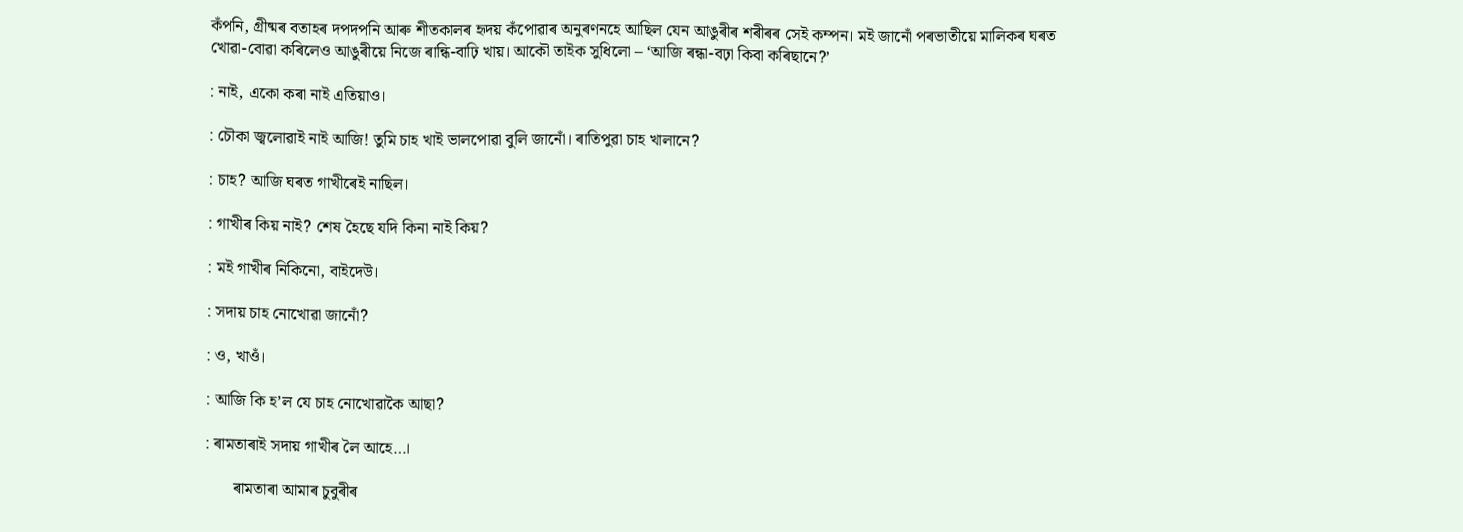কঁপনি, গ্ৰীষ্মৰ বতাহৰ দপদপনি আৰু শীতকালৰ হৃদয় কঁপোৱাৰ অনুৰণনহে আছিল যেন আঙুৰীৰ শৰীৰৰ সেই কম্পন। মই জানোঁ পৰভাতীয়ে মালিকৰ ঘৰত খোৱা-বোৱা কৰিলেও আঙুৰীয়ে নিজে ৰান্ধি-বাঢ়ি খায়। আকৌ তাইক সুধিলো – ‘আজি ৰন্ধা-বঢ়া কিবা কৰিছানে?’

: নাই, একো কৰা নাই এতিয়াও।

: চৌকা জ্বলোৱাই নাই আজি! তুমি চাহ খাই ভালপোৱা বুলি জানোঁ। ৰাতিপুৱা চাহ খালানে?

: চাহ? আজি ঘৰত গাখীৰেই নাছিল।

: গাখীৰ কিয় নাই? শেষ হৈছে যদি কিনা নাই কিয়?

: মই গাখীৰ নিকিনো, বাইদেউ।

: সদায় চাহ নোখোৱা জানোঁ?

: ও, খাওঁ।

: আজি কি হ’ল যে চাহ নোখোৱাকৈ আছা?

: ৰামতাৰাই সদায় গাখীৰ লৈ আহে…।

       ৰামতাৰা আমাৰ চুবুৰীৰ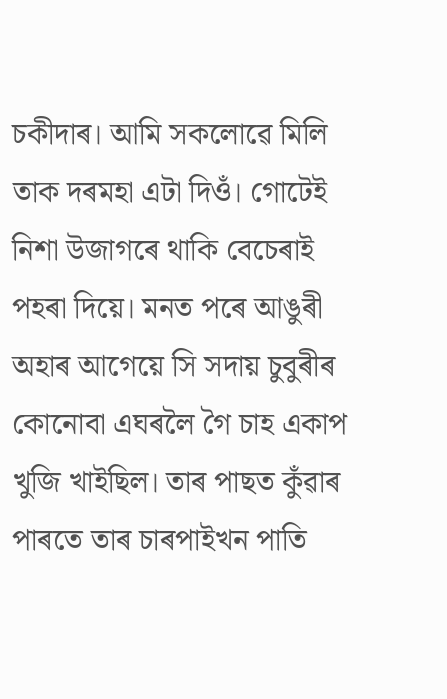চকীদাৰ। আমি সকলোৱে মিলি তাক দৰমহা এটা দিওঁ। গোটেই নিশা উজাগৰে থাকি বেচেৰাই পহৰা দিয়ে। মনত পৰে আঙুৰী অহাৰ আগেয়ে সি সদায় চুবুৰীৰ কোনোবা এঘৰলৈ গৈ চাহ একাপ খুজি খাইছিল। তাৰ পাছত কুঁৱাৰ পাৰতে তাৰ চাৰপাইখন পাতি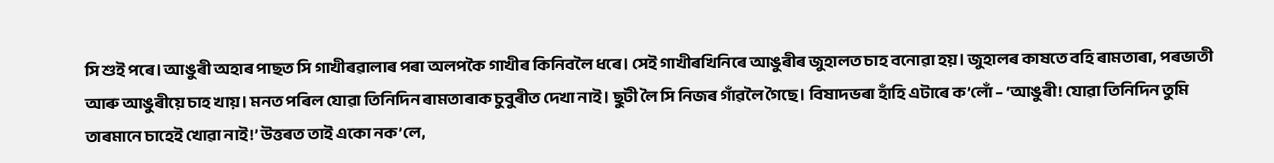সি শুই পৰে। আঙুৰী অহাৰ পাছত সি গাখীৰৱালাৰ পৰা অলপকৈ গাখীৰ কিনিবলৈ ধৰে। সেই গাখীৰখিনিৰে আঙুৰীৰ জুহালত চাহ বনোৱা হয়। জুহালৰ কাষতে বহি ৰামতাৰা, পৰভাতী আৰু আঙুৰীয়ে চাহ খায়। মনত পৰিল যোৱা তিনিদিন ৰামতাৰাক চুবুৰীত দেখা নাই। ছুটী লৈ সি নিজৰ গাঁৱলৈ গৈছে। বিষাদভৰা হাঁহি এটাৰে ক’লোঁ – ‘আঙুৰী! যোৱা তিনিদিন তুমি তাৰমানে চাহেই খোৱা নাই!’ উত্তৰত তাই একো নক’লে,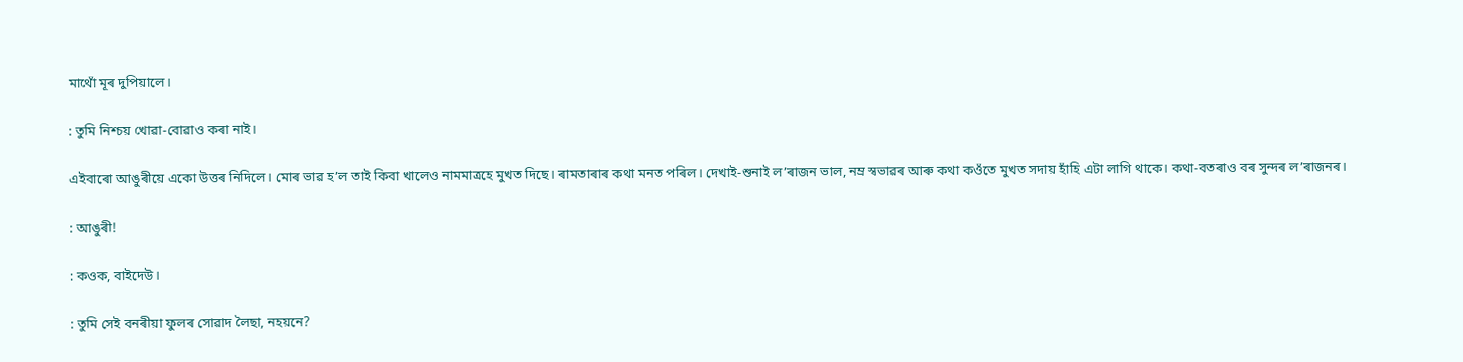মাথোঁ মূৰ দুপিয়ালে।

: তুমি নিশ্চয় খোৱা-বোৱাও কৰা নাই।

এইবাৰো আঙুৰীয়ে একো উত্তৰ নিদিলে। মোৰ ভাৱ হ’ল তাই কিবা খালেও নামমাত্ৰহে মুখত দিছে। ৰামতাৰাৰ কথা মনত পৰিল। দেখাই-শুনাই ল’ৰাজন ভাল, নম্ৰ স্বভাৱৰ আৰু কথা কওঁতে মুখত সদায় হাঁহি এটা লাগি থাকে। কথা-বতৰাও বৰ সুন্দৰ ল’ৰাজনৰ।

: আঙুৰী!

: কওক, বাইদেউ।

: তুমি সেই বনৰীয়া ফুলৰ সোৱাদ লৈছা, নহয়নে?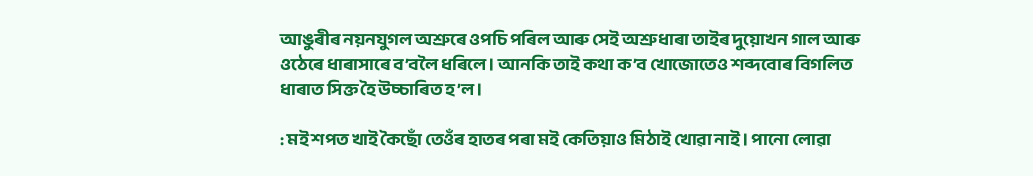আঙুৰীৰ নয়নযুগল অশ্ৰুৰে ওপচি পৰিল আৰু সেই অশ্ৰুধাৰা তাইৰ দুয়োখন গাল আৰু ওঠেৰে ধাৰাসাৰে ব’বলৈ ধৰিলে। আনকি তাই কথা ক’ব খোজোতেও শব্দবোৰ বিগলিত ধাৰাত সিক্ত হৈ উচ্চাৰিত হ’ল।

: মই শপত খাই কৈছোঁ তেওঁৰ হাতৰ পৰা মই কেতিয়াও মিঠাই খোৱা নাই। পানো লোৱা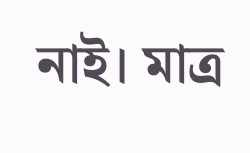নাই। মাত্ৰ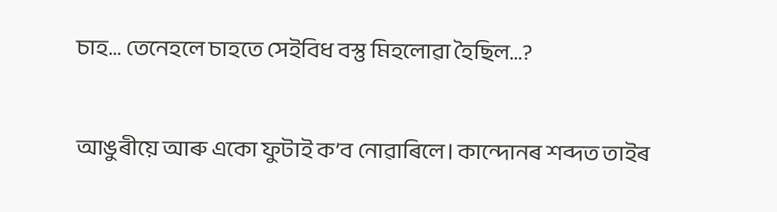চাহ… তেনেহলে চাহতে সেইবিধ বস্তু মিহলোৱা হৈছিল…?

আঙুৰীয়ে আৰু একো ফুটাই ক’ব নোৱাৰিলে। কান্দোনৰ শব্দত তাইৰ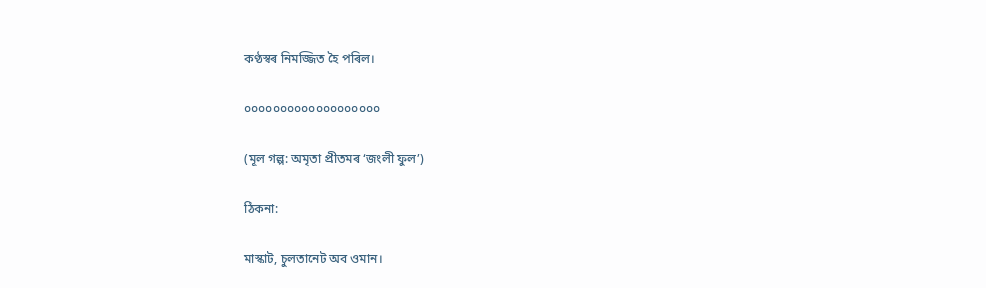কণ্ঠস্বৰ নিমজ্জিত হৈ পৰিল।

০০০০০০০০০০০০০০০০০০০

(মূল গল্প: অমৃতা প্ৰীতমৰ ‘জংলী ফুল’)

ঠিকনা:

মাস্কাট, চুলতানেট অব ওমান।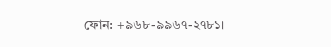ফোন: +৯৬৮-৯৯৬৭-২৭৮১।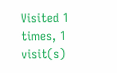Visited 1 times, 1 visit(s)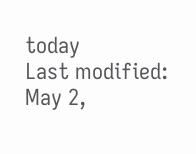today
Last modified: May 2,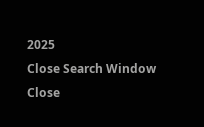2025
Close Search Window
Close